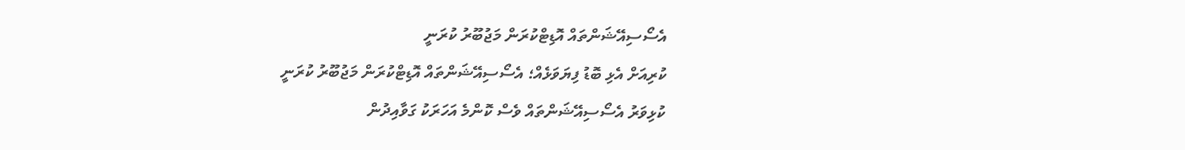އެސޯސިއޭޝަންތައް އޮޑިޓްކުރަން މަޖުބޫރު ކުރަނީ
ކުރިއަށް އެޅި ބޮޑު ފިޔަވަޅެއް؛ އެސޯސިއޭޝަންތައް އޮޑިޓްކުރަން މަޖުބޫރު ކުރަނީ
ކުޅިވަރު އެސޯސިއޭޝަންތައް ވެސް ކޮންމެ އަހަރަކު ގަވާއިދުން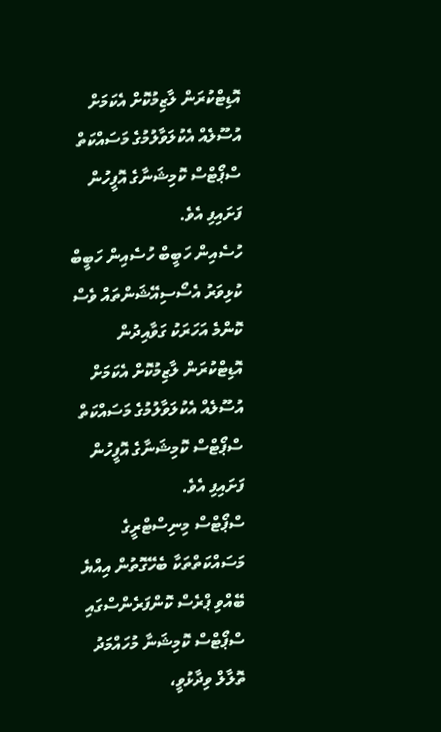އޮޑިޓްކުރަން ލާޒިމުކޮށް އެކަމަށް އުސޫލެއް އެކުލަވާލުމުގެ މަސައްކަތް ސްޕޯޓްސް ކޮމިޝަނާގެ އޮފީހުން ފަށައިފި އެވެ.
ހުސެއިން ހަބީބް ހުސެއިން ހަބީބް
ކުޅިވަރު އެސޯސިއޭޝަންތައް ވެސް ކޮންމެ އަހަރަކު ގަވާއިދުން އޮޑިޓްކުރަން ލާޒިމުކޮށް އެކަމަށް އުސޫލެއް އެކުލަވާލުމުގެ މަސައްކަތް ސްޕޯޓްސް ކޮމިޝަނާގެ އޮފީހުން ފަށައިފި އެވެ.
ސްޕޯޓްސް މިނިސްޓްރީގެ މަސައްކަތްތަކާ ބެހޭގޮތުން އިއްޔެ ބޭއްވި ޕްރެސް ކޮންފަރެންސްގައި ސްޕޯޓްސް ކޮމިޝަނާ މުހައްމަދު ތޮލާލް ވިދާޅުވީ،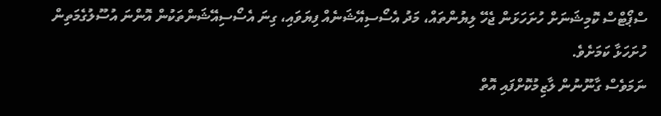ސްޕޯޓްސް ކޮމިޝަނަށް ހުށަހަޅަން ޖެހޭ ލިޔުންތައް، މަދު އެސޯސިއޭޝަނެއް ފިޔަވައި، ގިނަ އެސޯސިއޭޝަންތަކުން އޮންނަ އުސޫލުގެމަތިން ހުށަހަޅާ ކަމަށެވެ.
ނަމަވެސް ގާނޫނުން ލާޒިމުކޮށްފައި އޮތް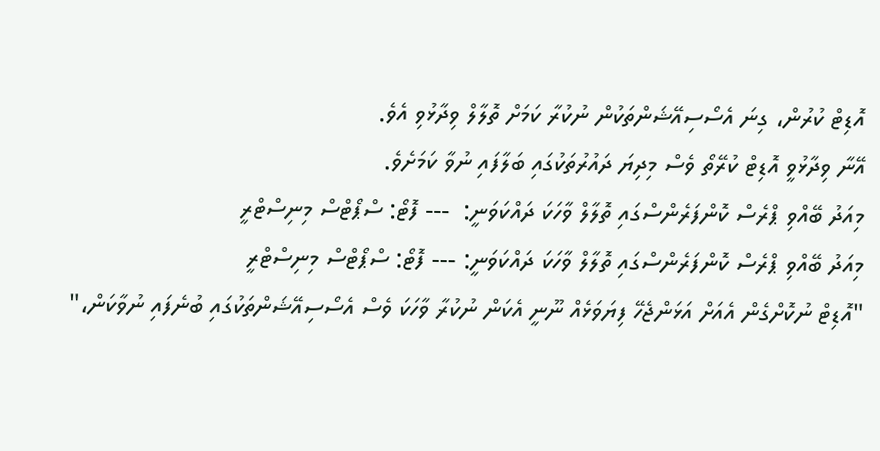އޮޑިޓް ކުރުން، ގިނަ އެސޯސިއޭޝަންތަކުން ނުކުރާ ކަމަށް ތޮލާލް ވިދާޅުވި އެވެ.
އޭނާ ވިދާޅުވީ އޮޑިޓް ކުރޭތޯ ވެސް މިދިޔަ ދައުރުތަކުގައި ބަލާފައި ނުވާ ކަމަށެވެ.
މިއަދު ބޭއްވި ޕްރެސް ކޮންފަރެންސްގައި ތޮލާލް ވާހަކަ ދައްކަވަނީ:  --- ފޮޓޯ: ސްޕޯޓްސް މިނިސްޓްރީ
މިއަދު ބޭއްވި ޕްރެސް ކޮންފަރެންސްގައި ތޮލާލް ވާހަކަ ދައްކަވަނީ: --- ފޮޓޯ: ސްޕޯޓްސް މިނިސްޓްރީ
"އޮޑިޓް ނުކޮށްގެން އެއަށް އަޅަންޖެހޭ ފިޔަވަޅެއް ނޫނީ އެކަން ނުކުރާ ވާހަކަ ވެސް އެސޯސިއޭޝަންތަކުގައި ބުނެފައި ނުވާކަން،"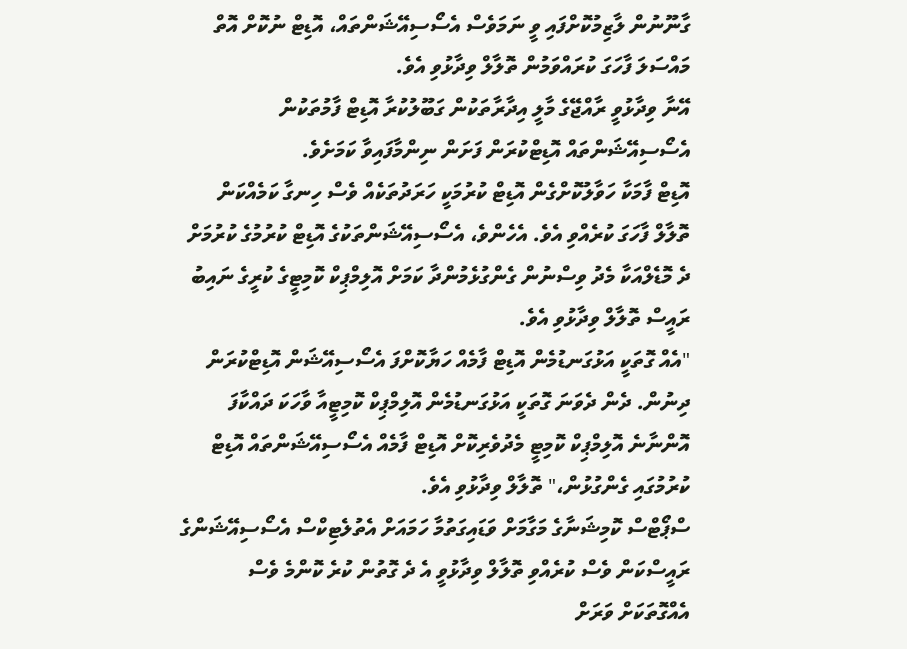ގާނޫނުން ލާޒިމުކޮށްފައި ވީ ނަމަވެސް އެސޯސިއޭޝަންތައް، އޮޑިޓް ނުކޮށް އޮތް މައްސަލަ ފާހަގަ ކުރައްވަމުން ތޮލާލް ވިދާޅުވި އެވެ.
އޭނާ ވިދާޅުވީ ރާއްޖޭގެ މާލީ އިދާރާތަކުން ގަބޫލުކުރާ އޮޑިޓް ފާމުތަކުން އެސޯސިއޭޝަންތައް އޮޑިޓްކުރަން ފަށަން ނިންމާފައިވާ ކަމަށެވެ.
އޮޑިޓް ފާމަކާ ހަވާލުކޮށްގެން އޮޑިޓް ކުރުމަކީ ހަރަދުތަކެއް ވެސް ހިނގާ ކަމެއްކަން ތޮލާލް ފާހަގަ ކުރެއްވި އެވެ. އެހެންވެ، އެސޯސިއޭޝަންތަކުގެ އޮޑިޓް ކުރުމުގެ ކުރުމަށް ދެ މޮޑެލްއަކާ މެދު ވިސްނުން ގެންގުޅެމުންދާ ކަމަށް އޮލިމްޕިކް ކޮމިޓީގެ ކުރީގެ ނައިބު ރައީސް ތޮލާލް ވިދާޅުވި އެވެ.
"އެއް ގޮތަކީ އަޅުގަނޑުމެން އޮޑިޓް ފާމެއް ހަޔާކޮށްފަ އެސޯސިއޭޝަން އޮޑިޓްކުރަން ދިނުން. ދެން ދެވަނަ ގޮތަކީ އަޅުގަނޑުމެން އޮލިމްޕިކް ކޮމިޓީއާ ވާހަކަ ދައްކާފަ އޮންނާނެ އޮލިމްޕިކް ކޮމިޓީ މެދުވެރިކޮށް އޮޑިޓް ފާމެއް އެސޯސިއޭޝަންތައް އޮޑިޓް ކުރުމުގައި ގެންގުޅުން،" ތޮލާލް ވިދާޅުވި އެވެ.
ސްޕޯޓްސް ކޮމިޝަނާގެ މަގާމަށް ވަޑައިގަތުމާ ހަމައަށް އެތުލެޓިކްސް އެސޯސިއޭޝަންގެ ރައީސްކަން ވެސް ކުރެއްވި ތޮލާލް ވިދާޅުވީ އެ ދެ ގޮތުން ކުރެ ކޮންމެ ވެސް އެއްގޮތަކަށް ވަރަށް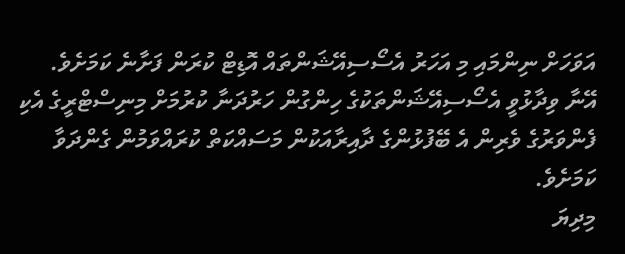އަވަހަށް ނިންމައި މި އަހަރު އެސޯސިއޭޝަންތައް އޮޑިޓް ކުރަން ފަށާނެ ކަމަށެވެ.
އޭނާ ވިދާޅުވީ އެސޯސިއޭޝަންތަކުގެ ހިންގުން ހަރުދަނާ ކުރުމަށް މިނިސްޓްރީގެ އެކި ފެންވަރުގެ ވެރިން އެ ބޭފުޅުންގެ ދާއިރާއަކުން މަސައްކަތް ކުރައްވަމުން ގެންދަވާ ކަމަށެވެ.
މިދިޔަ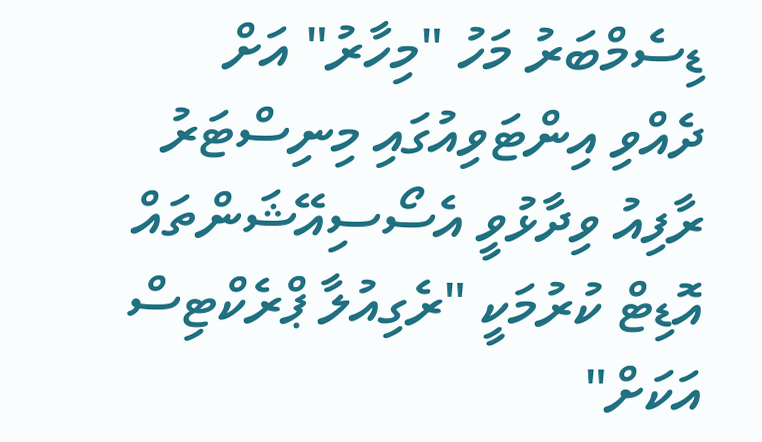ޑިސެމްބަރު މަހު "މިހާރު" އަށް ދެއްވި އިންޓަވިއުގައި މިނިސްޓަރު ރާފިއު ވިދާޅުވީ އެސޯސިއޭޝަންތައް އޮޑިޓް ކުރުމަކީ "ރެގިއުލާ ޕްރެކްޓިސް އަކަށް"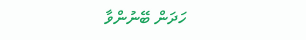ހަދަން ބޭނުންވާ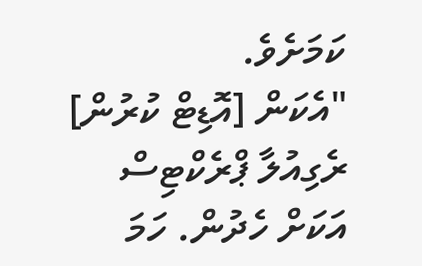ކަމަށެވެ.
"އެކަން [އޮޑިޓް ކުރުން] ރެގިއުލާ ޕްރެކްޓިސް އަކަށް ހެދުން. ހަމަ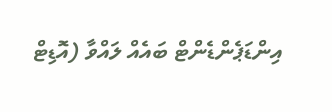އިންޑަޕެންޑެންޓް ބައެއް ލައްވާ (އޮޑިޓް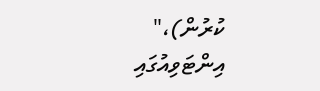ކުރުން)،" އިންޓަވިއުގައި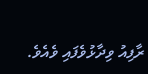ރާފިއު ވިދާޅުވެފައި ވެއެވެ.